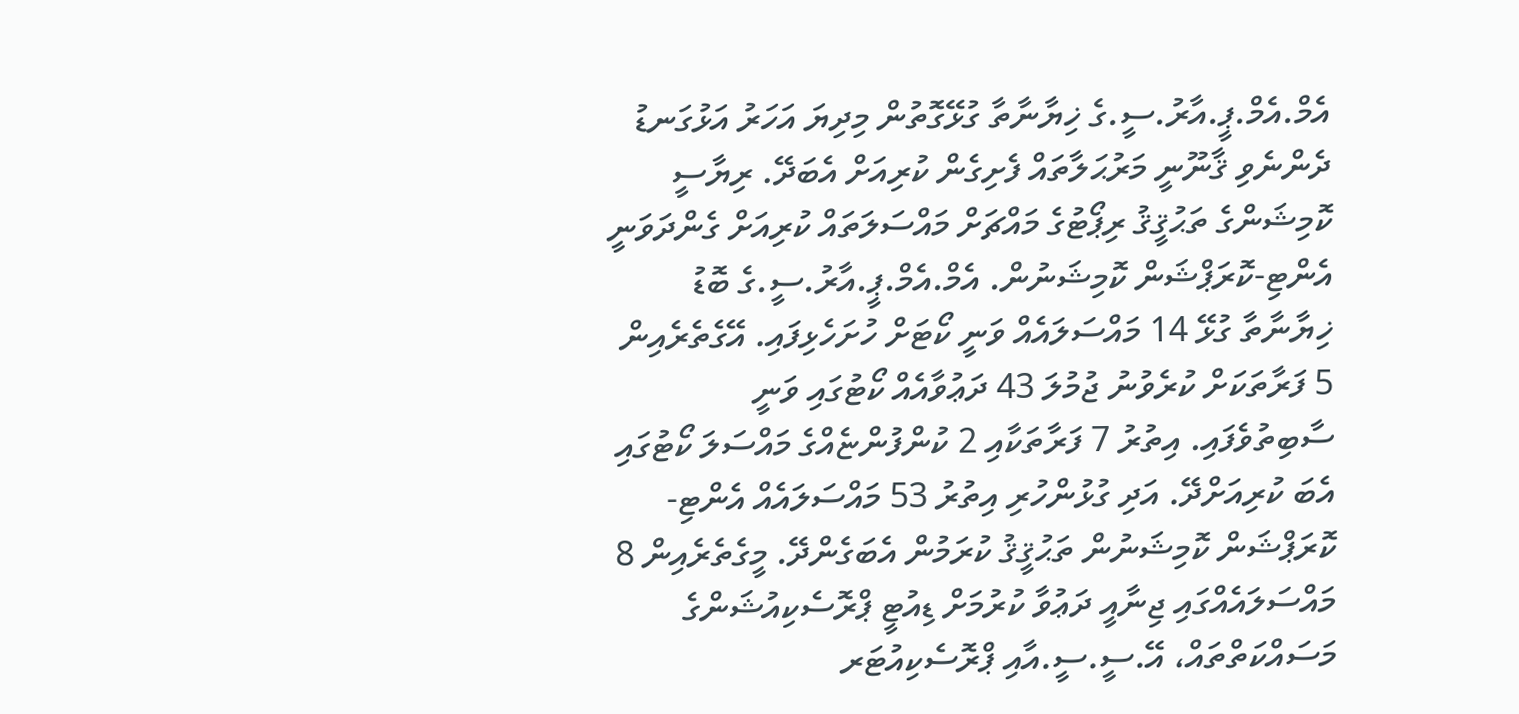އެމް.އެމް.ޕީ.އާރު.ސީ.ގެ ޚިޔާނާތާ ގުޅޭގޮތުން މިދިޔަ އަހަރު އަޅުގަނޑު ދެންނެވި ޤާނޫނީ މަރުޙަލާތައް ފެށިގެން ކުރިއަށް އެބަދޭ. ރިޔާސީ ކޮމިޝަންގެ ތަޙުޤީޤު ރިޕޯޓުގެ މައްޗަށް މައްސަލަތައް ކުރިއަށް ގެންދަވަނީ އެންޓި-ކޮރަޕްޝަން ކޮމިޝަނުން. އެމް.އެމް.ޕީ.އާރު.ސީ.ގެ ބޮޑު ޚިޔާނާތާ ގުޅޭ 14 މައްސަލައެއް ވަނީ ކޯޓަށް ހުށަހެޅިފައި. އޭގެތެރެއިން 5 ފަރާތަކަށް ކުރެވުނު ޖުމުލަ 43 ދަޢުވާއެއް ކޯޓުގައި ވަނީ ސާބިތުވެފައި. އިތުރު 7 ފަރާތަކާއި 2 ކުންފުންޏެއްގެ މައްސަލަ ކޯޓުގައި އެބަ ކުރިއަށްދޭ. އަދި ގުޅުންހުރި އިތުރު 53 މައްސަލައެއް އެންޓި-ކޮރަޕްޝަން ކޮމިޝަނުން ތަޙުޤީޤު ކުރަމުން އެބަގެންދޭ. މީގެތެރެއިން 8 މައްސަލައެއްގައި ޖިނާއީ ދަޢުވާ ކުރުމަށް ޑިއުޓީ ޕްރޮސެކިއުޝަންގެ މަސައްކަތްތައް، އޭ.ސީ.ސީ.އާއި ޕްރޮސެކިއުޓަރ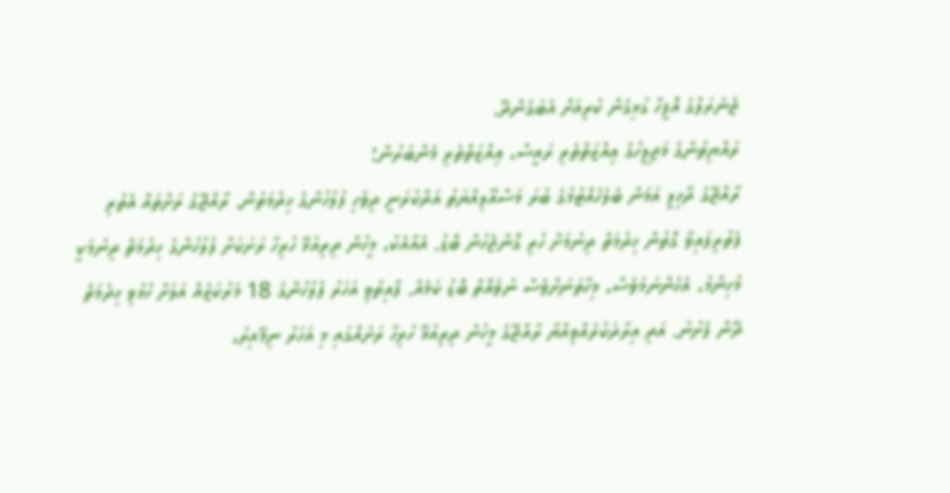ޖެނެރަލްގެ އޮފީހާ ގުޅިގެން ކުރިއަށް އެބަގެންދޭ.
ރައްޔިތުންގެ މަޖިލީހުގެ ޢިއްޒަތްތެރި ރައީސް، ޢިއްޒަތްތެރި މެންބަރުން؛
ރާއްޖޭގެ ދާޚިލީ އަމަން ބެލެހެއްޓުމުގެ ބުރަ މަސްއޫލިއްޔަތު އަދާކުރަނީ ދިވެހި ފުލުހުންގެ ޚިދުމަތުން. ރާއްޖޭގެ ރަށްތައް އެތުރި ފެތުރިފައިވާ ގޮތުން ޚިދުމަތް ދިނުމަށް ހުރި ގޮންޖެހުން ބޮޑު. އެއާއެކު، މީހުން ދިރިއުޅޭ ހުރިހާ ރަށަކަށް ފުލުހުންގެ ޚިދުމަތް ދިނުމަކީ މުހިންމު، އެހެންނަމަވެސް، މިހާތަނަށްވެސް ނުވެއޮތް ބޮޑު ކަމެއް. ފާއިތުވި އަހަރު ފުލުހުންގެ 18 މަރުކަޒެއް އަލަށް ހުޅުވި ޚިދުމަތް ދޭން ފެށުނު. އަދި އިރާދަކުރެއްވިއްޔާ ރާއްޖޭގެ މީހުން ދިރިއުޅޭ ހުރިހާ ރަށެއްގައި މި އަހަރު ނިމޭއިރު،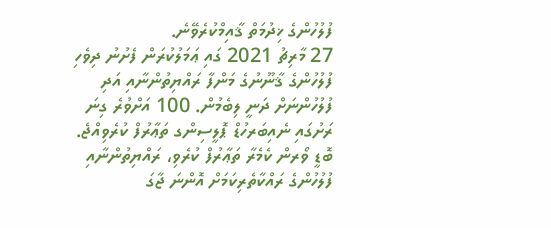ފުލުހުންގެ ޚިދުމަތް ޤާއިމްކުރެވޭނެ.
27 މާރިޗު 2021 ގައި ޢަމަލުކުރަން ފެށުނު ދިވެހި ފުލުހުންގެ ޤާނޫނުގެ މަންފާ ރައްޔިތުންނާއި އަދި ފުލުހުންނަށް ދަނީ ލިބެމުން. 100 އަށްވުރެ ގިނަ ރަށުގައި ނެއިބަރހުޑް ޕޮލީސިންގ ތަޢާރުފް ކުރެވިއްޖެ. ބޮޑީ ވޯރން ކެމެރާ ތަޢާރުފް ކުރެވި، ރައްޔިތުންނާއި ފުލުހުންގެ ރައްކާތެރިކަމަށް އޮންނަ ޖާގަ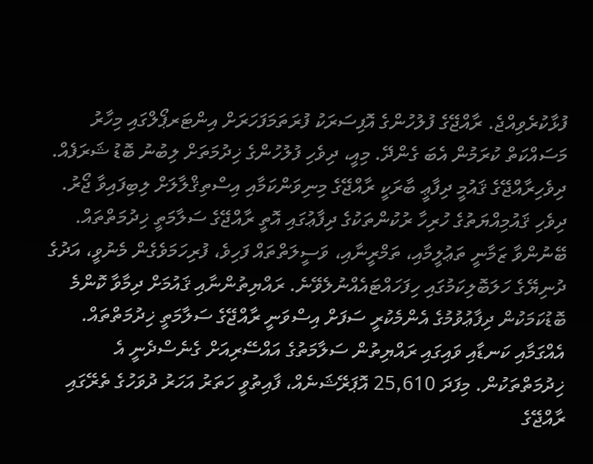ފުޅާކުރެވިއްޖެ. ރާއްޖޭގެ ފުލުހުންގެ އޮފިސަރަކު ފުރަތަމަފަހަރަށް އިންޓަރޕޯލްގައި މިހާރު މަސައްކަތް ކުރަމުން އެބަ ގެންދޭ. މިއީ، ދިވެހި ފުލުހުންގެ ޚިދުމަތަށް ލިބުނު ބޮޑު ޝަރަފެއް.
ދިވެހިރާއްޖޭގެ ޤައުމީ ދިފާޢީ ބާރަކީ ރާއްޖޭގެ މިނިވަންކަމާއި އިސްތިޤްލާލަށް ލިބިފައިވާ ޖޯރު. ދިވެހި ޤައުމިއްޔަތުގެ ހުރިހާ ރުކުންތަކުގެ ދިފާޢުގައި އޮތީ ރާއްޖޭގެ ސަލާމަތީ ޚިދުމަތްތައް. ބޭނުންވާ ޒަމާނީ ތަޢުލީމާއި، ތަމްރީނާއި، ވަސީލަތްތައް ފަހިވެ، ފުރިހަމަވެގެން މެނުވީ، އަދުގެ ދުނިޔޭގެ ހަލަބޮލިކަމުގައި ހިފަހައްޓައެއްނުލެވޭނެ. ރައްޔިތުންނާއި ޤައުމަށް ދިމާވާ ކޮންމެ ބޮޑުކަމަކުން ދިފާޢުވުމުގެ އެންމެކުރީ ސަފަށް އިސްވަނީ ރާއްޖޭގެ ސަލާމަތީ ޚިދުމަތްތައް. އެއްގަމާއި ކަނޑާއި ވައިގައި ރައްޔިތުން ސަލާމަތުގެ އައްސޭރިއަށް ގެނެސްދެނީ އެ ޚިދުމަތްތަކުން. މިފަދަ 25,610 އޮޕަރޭޝަނެއް، ފާއިތުވީ ހަތަރު އަހަރު ދުވަހުގެ ތެރޭގައި ރާއްޖޭގެ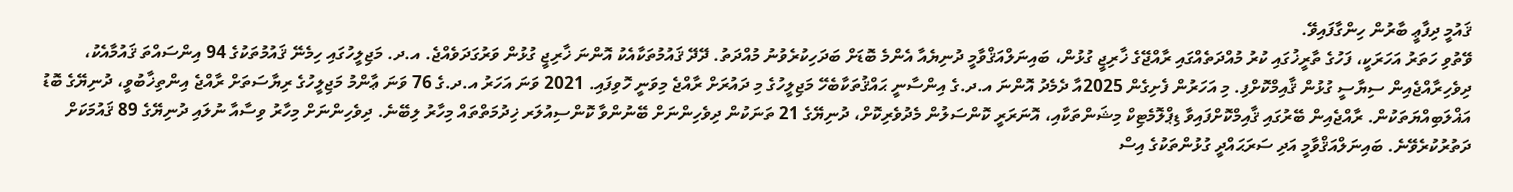ޤައުމީ ދިފާޢީ ބާރުން ހިންގާފައިވޭ.
ވޭތުވި ހަތަރު އަހަރަކީ، ފަހުގެ ތާރީޚުގައި ކުރު މުއްދަތެއްގައި ރާއްޖޭގެ ޚާރިޖީ ގުޅުން، ބައިނަލްއަޤްވާމީ ދުނިޔެއާ އެންމެ ބޮޑަށް ބަދަހިކުރެވުނު މުއްދަތު. ދޭދޭ ޤައުމުތަކާއެކު އޮންނަ ޚާރިޖީ ގުޅުން ވަރުގަދަވެއްޖެ. އ.ދ. މަޖިލީހުގައި ހިމެނޭ ޤައުމުތަކުގެ 94 އިންސައްތަ ޤައުމާއެކު، ދިވެހިރާއްޖެއިން ސިޔާސީ ގުޅުން ޤާއިމްކޮށްފި. މި އަހަރުން ފެށިގެން 2025އާ ދެމެދު އޮންނަ އ.ދ.ގެ އިންސާނީ ޙައްޤުތަކާބެހޭ މަޖިލީހުގެ މި ދައުރަށް ރާއްޖެ މިވަނީ ހޮވިފައި. 2021 ވަނަ އަހަރު އ.ދ.ގެ 76 ވަނަ ޢާންމު މަޖިލީހުގެ ރިޔާސަތަށް ރާއްޖެ އިންތިޚާބުވީ، ދުނިޔޭގެ ބޮޑު އަޣްލަބިއްޔަތަކުން. ރާއްޖެއިން ބޭރުގައި ޤާއިމްކޮށްފައިވާ ޑިޕްލޮމެޓިކް މިޝަންތަކާއި، އޮނަރަރީ ކޮންސަލުން މެދުވެރިކޮށް، ދުނިޔޭގެ 21 ތަނަކުން ދިވެހިންނަށް ބޭނުންވާ ކޮންސިއުލަރ ޚިދުމަތްތައް މިހާރު ލިބޭނެ. ދިވެހިންނަށް މިހާރު ވިސާއާ ނުލައި ދުނިޔޭގެ 89 ޤައުމަކަށް ދަތުރުކުރެވޭނެ. ބައިނަލްއަޤްވާމީ އަދި ސަރަޙައްދީ ގުޅުންތަކުގެ އިސް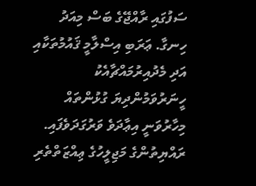ސަފުގައި ރާއްޖޭގެ ބަސް މިއަދު ހިނގާ. ޢަރަބި އިސްލާމީ ޤައުމުތަކާއި އަދި މެދުއިރުމައްޗާއެކު ހީނަރުވަމުންދިޔަ ގުޅުންތައް މިހާރުވަނީ އިޢާދަވެ ވަރުގަދަވެފައި.
ރައްޔިތުންގެ މަޖިލީހުގެ ޢިއްޒަތްތެރި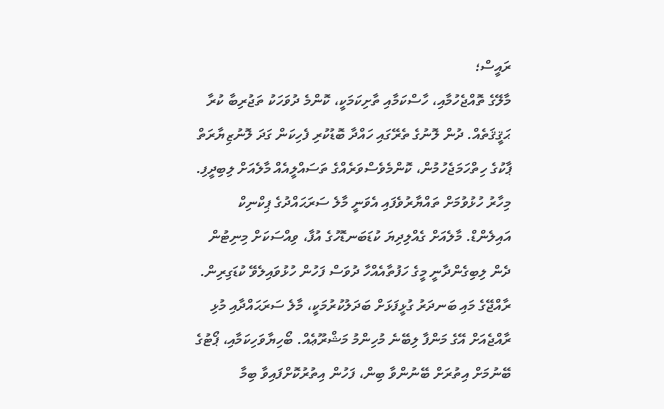ރައީސް؛
މާލޭގެ ތޮއްޖެހުމާއި، ހާސްކަމާއި ތާށިކަމަކީ، ކޮންމެ ދުވަހަކު ތަޖުރިބާ ކުރާ ޙަޤީޤަތެއް. ދުން ލޮނުގެ ތެރޭގައި ހައްދާ ބޮޑުކުރި ފެހިކަން ގަދަ ލޮނުޒިޔާރަތް ޕާކުގެ ހިތްހަމަޖެހުމުން، ކޮންމެވެސްވަރެއްގެ ތަސައްލީއެއް މާލެއަށް ލިބިދީފި. މިހާރު ހުޅުވުމަށް ތައްޔާރުވެފައި އެވަނީ މާލެ ސަރަޙައްދުގެ ޕިކްނިކް އައިލެންޑް. މާލެއަށް ގެއްލިދިޔަ ކުޑަބަނޑޮހުގެ އުފާ، ވިއްސަކަށް މިނިޓުން ދެން ލިބިގެންދާނީ މީގެ ހަފުތާއެއްހާ ދުވަސް ފަހުން ހުޅުވައިލެވޭ ކުޑަގިރިން.
ރާއްޖޭގެ މައި ބަނދަރު ގުޅީފަޅަށް ބަދަލުކުރުމަކީ، މާލެ ސަރަޙައްދާއި މުޅި ރާއްޖެއަށް އޭގެ މަންފާ ލިބޭނެ މުހިންމު މަޝްރޫޢެއް. ބޯހިޔާވަހިކަމާއި، ޕޯޓުގެ ބޭނުމަށް އިތުރަށް ބޭނުންވާ ބިން، ފަހުން އިތުރުކޮށްފައިވާ ބިމާ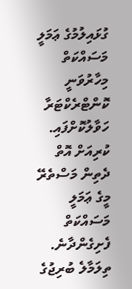ގުޅައިލުމުގެ ޢަމަލީ މަސައްކަތް މިހާރުވަނީ ކޮންޓްރެކްޓަރާ ހަވާލުކޮށްފައި. ކުރިއަށް އޮތް ދެތިން މަސްތެރޭ މީގެ ޢަމަލީ މަސައްކަތް ފެށިގެންދާނެ. ތިލަމާލެ ބުރިޖުގެ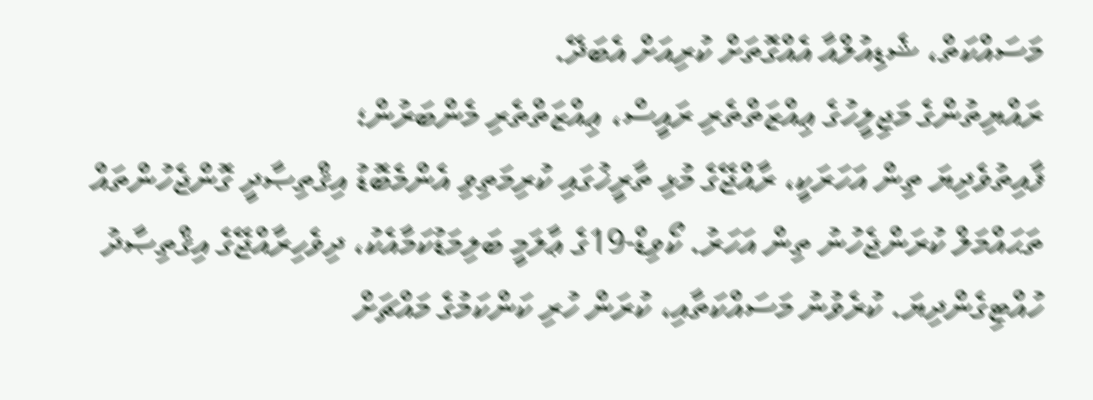މަސައްކަތް، ޝެޑިއުލްއާ އެއްގޮތަށް ކުރިއަށް އެބަދޭ.
ރައްޔިތުންގެ މަޖިލީހުގެ ޢިއްޒަތްތެރި ރައީސް، ޢިއްޒަތްތެރި މެންބަރުން؛
ފާއިތުވެދިޔަ ތިން އަހަރަކީ، ރާއްޖޭގެ މުޅި ތާރީޚުގައި ކުރިމަތިވި އެންމެބޮޑު އިޤްތިޞާދީ ގޮންޖެހުންތައް ތަޙައްމަލް ކުރަންޖެހުނު ތިން އަހަރު. ކޯވިޑް-19ގެ ޢާލަމީ ބަލިމަޑުކަމާއެކު، ދިވެހިރާއްޖޭގެ އިޤްތިޞާދު ހުއްޓިގެންދިޔަ. ކުރެވުނު މަސައްކަތާއި، ކުރަން ހުރި ކަންކަމުގެ މައްޗަށް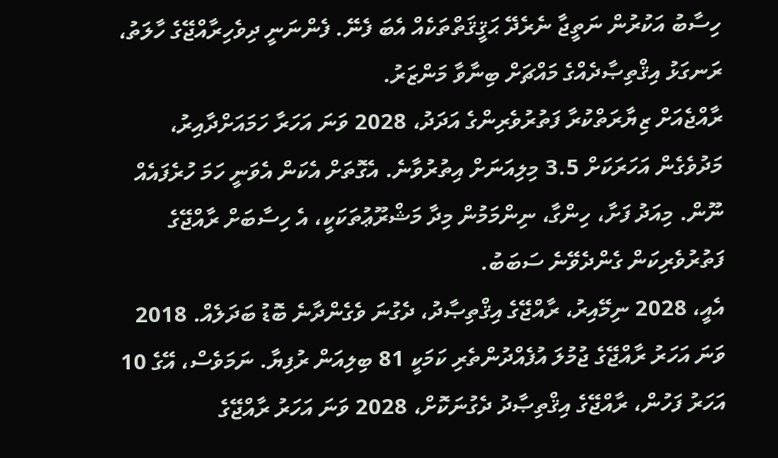ހިސާބު އަކުރުން ނަތީޖާ ނެރެދޭ ޙަޤީޤަތްތަކެއް އެބަ ފެނޭ. ފެންނަނީ ދިވެހިރާއްޖޭގެ ހާލަތު، ރަނގަޅު އިޤްތިޞާދެއްގެ މައްޗަށް ބިނާވާ މަންޒަރު.
ރާއްޖެއަށް ޒިޔާރަތްކުރާ ފަތުރުވެރިންގެ އަދަދު، 2028 ވަނަ އަހަރާ ހަމައަށްދާއިރު، މަދުވެގެން އަހަރަކަށް 3.5 މިލިއަނަށް އިތުރުވާނެ. އެގޮތަށް އެކަން އެވަނީ ހަމަ ހުރެފައެއް ނޫން. މިއަދު ފަށާ، ހިންގާ، ނިންމަމުން މިދާ މަޝްރޫޢުތަކަކީ، އެ ހިސާބަށް ރާއްޖޭގެ ފަތުރުވެރިކަން ގެންދެވޭނެ ސަބަބު.
އެއީ، 2028 ނިމޭއިރު، ރާއްޖޭގެ އިޤްތިޞާދު، ދެގުނަ ވެގެންދާނެ ބޮޑު ބަދަލެއް. 2018 ވަނަ އަހަރު ރާއްޖޭގެ ޖުމުލަ އުފެއްދުންތެރި ކަމަކީ 81 ބިލިއަން ރުފިޔާ. ނަމަވެސް، އޭގެ 10 އަހަރު ފަހުން، ރާއްޖޭގެ އިޤްތިޞާދު ދެގުނަކޮށް، 2028 ވަނަ އަހަރު ރާއްޖޭގެ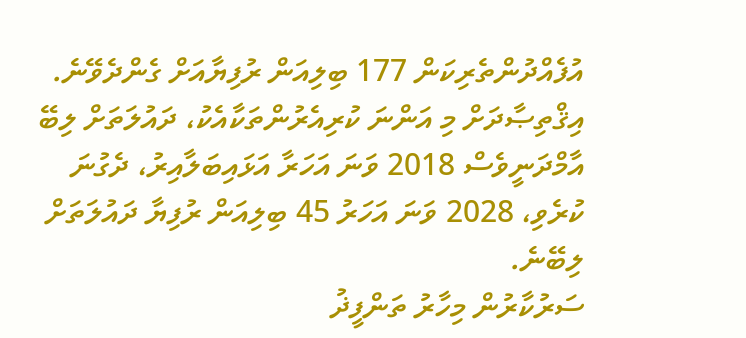އުފެއްދުންތެރިކަން 177 ބިލިއަން ރުފިޔާއަށް ގެންދެވޭނެ. އިޤްތިޞާދަށް މި އަންނަ ކުރިއެރުންތަކާއެކު، ދައުލަތަށް ލިބޭ އާމްދަނީވެސް 2018 ވަނަ އަހަރާ އަޅައިބަލާއިރު، ދެގުނަ ކުރެވި، 2028 ވަނަ އަހަރު 45 ބިލިއަން ރުފިޔާ ދައުލަތަށް ލިބޭނެ.
ސަރުކާރުން މިހާރު ތަންފީޛު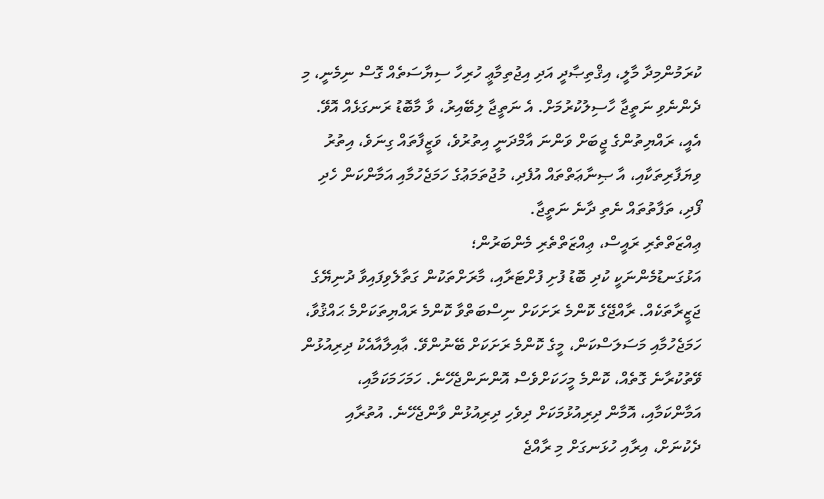ކުރަމުންމިދާ މާލީ، އިޤްތިޞާދީ އަދި އިޖުތިމާޢީ ހުރިހާ ސިޔާސަތެއް ގޮސް ނިމެނީ، މި ދެންނެވި ނަތީޖާ ހާސިލުކުރުމަށް. އެ ނަތީޖާ ލިބޭއިރު، ވާ މާބޮޑު ރަނގަޅެއް އޮވޭ. އެއީ، ރައްޔިތުންގެ ޖީބަށް ވަންނަ އާމްދަނީ އިތުރުވެ، ވަޒީފާތައް ގިނަވެ، އިތުރު ވިޔަފާރިތަކާއި، އާ ޞިނާޢަތްތައް އުފެދި، މުޖުތަމަޢުގެ ހަމަޖެހުމާއި އަމާންކަން ހެދި ފޯދި، ތަފާތުތައް ނެތި ދާނެ ނަތީޖާ.
ޢިއްޒަތްތެރި ރައީސް، ޢިއްޒަތްތެރި މެންބަރުން؛
އަޅުގަނޑުމެންނަކީ ކުދި ބޮޑު ފުށި ފުށްޓަރާއި، މާރަށްތަކުން ގަތާލެވިފައިވާ ދުނިޔޭގެ ޖަޒީރާތަކެއް. ރާއްޖޭގެ ކޮންމެ ރަށަކަށް ނިސްބަތްވާ ކޮންމެ ރައްޔިތަކަށްމެ ޙައްޤުވާ، ހަމަޖެހުމާއި މަސަލަސްކަން، މީގެ ކޮންމެ ރަށަކަށް ބޭނުންވޭ. ޢާއިލާއާއެކު ދިރިއުޅުން ވޭތުކުރާނެ ގޮތެއް، ކޮންމެ މީހަކަށްވެސް އޮންނަންޖެހޭނެ. ހަމަހަމަކަމާއި، އަމާންކަމާއި، އޮމާން ދިރިއުޅުމަކަށް ދިވެހި ދިރިއުޅުން ވާންޖެހޭނެ. އުތުރާއި ދެކުނަށް، އިރާއި ހުޅަނގަށް މި ރާއްޖެ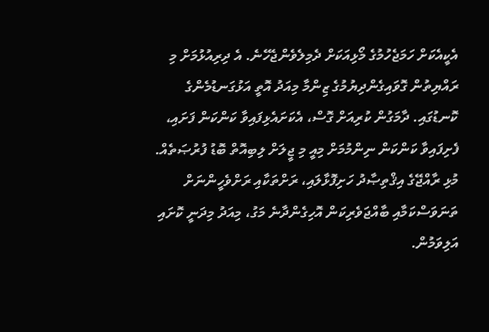އެކީއެކަށް ހަމަޖެހުމުގެ މޯޅިއަކަށް ދެމިލެވެންޖެހޭނެ. އެ ދިރިއުޅުމަށް މި ރައްޔިތުން ގޮވައިގެންދިޔުމުގެ ޒިންމާ މިއަދު އޮތީ އަޅުގަނޑުމެންގެ ކޮނޑުގައި. ދާމަގުން ކުރިއަށް ގޮސް، އެކަށައެޅިފައިވާ ކަންކަން ފަށައި، ފެށިފައިވާ ކަންކަން ނިންމުމަށް މިއީ މި ޖީލަށް ލިބިއޮތް ބޮޑު ފުރުޞަތެއް. މުޅި ރާއްޖޭގެ އިޤްތިޞާދު ހަށިފޮޅާލައި، ރަށްތަކާއި ރަށްވެހީންނަށް ތަނަވަސްކަމާއި ބާއްޖަވެރިކަން އޮހިގެންދާނެ މަގު، މިއަދު މިދަނީ ކޮށައި އަލިވަމުން.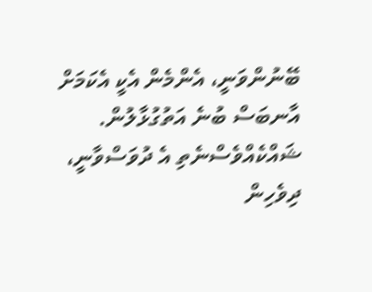ބޭނުންވަނީ، އެންމެން އެކީ އެކަމަށް އާނބަސް ބުނެ އަތުގުޅާލުން. ޝައްކެއްވެސްނެތި އެ ދުވަސްވާނީ، ދިވެހިން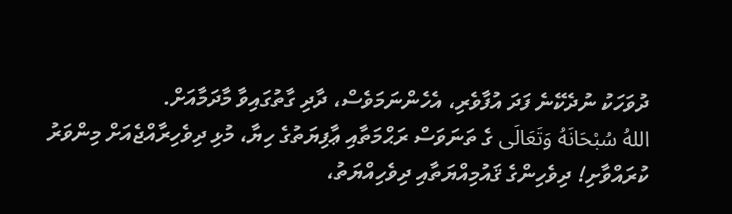ދުވަހަކު ނުދެކޭނެ ފަދަ އުފާވެރި، އެހެންނަމަވެސް، ދާދި ގާތުގައިވާ މާދަމާއަށް.
اللهُ سُبْحَانَهُ وَتَعَالَى ގެ ތަނަވަސް ރަޙްމަތާއި ޢާފިޔަތުގެ ހިޔާ، މުޅި ދިވެހިރާއްޖެއަށް މިންވަރު ކުރައްވާށި! ދިވެހިންގެ ޤައުމިއްޔަތާއި ދިވެހިއްޔަތު،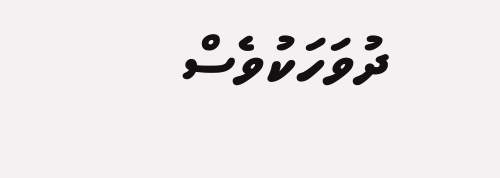ދުވަހަކުވެސް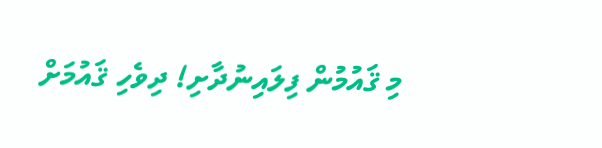މި ޤައުމުން ފިލައިނުދާށި! ދިވެހި ޤައުމަށް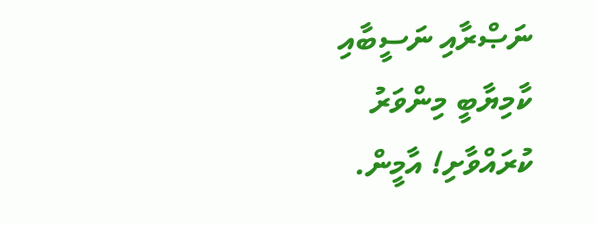ނަޞްރާއި ނަސީބާއި ކާމިޔާބީ މިންވަރު ކުރައްވާށި! އާމީން.